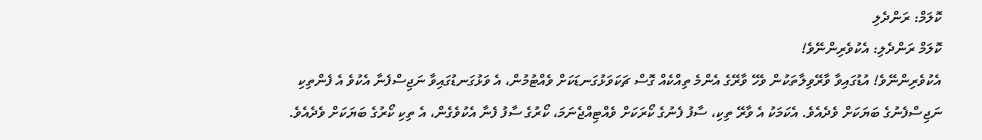ކޮލަމް: ރަންދެލި
ކޮލަމް ރަންދެލި: އެކުވެރިންނޭވެ!
އެކުވެރިންނޭވެ! އުޑުގައިވާ ވާރޭވިލާތަކުން ވެހޭ ވާރޭގެ އެންމެ ތިއްކެއް ގޮސް ޗަކަވަޅުގަނޑަކަށް ވެއްޓުމުން، އެ ވަޅުގަނޑުގައިވާ ނަޖިސްފެނާ އެކުވެ އެ ފެންތިކި ނަޖިސްފެނުގެ ބަޔަކަށް ވެދެއެވެ. އެކަމަކު އެ ވާރޭ ތިކި، ސާފު ފެނުގެ ކޯރަކަށް ވެއްޓިއްޖެނަމަ، ކޯރުގެ ސާފު ފެނާ އެކުވެގެން، އެ ތިކި ކޯރުގެ ބަޔަކަށް ވެދެއެވެ.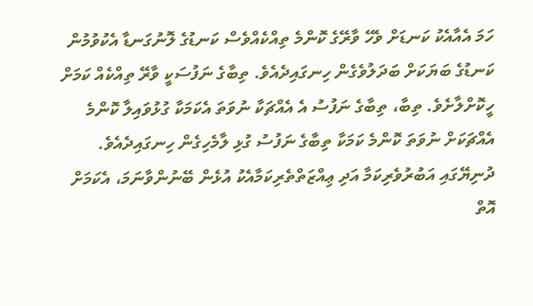ހަމަ އެއާއެކު ކަނޑަށް ވެހޭ ވާރޭގެ ކޮންމެ ތިއްކެއްވެސް ކަނޑުގެ ލޮނުގަނޑާ އެކުވުމުން ކަނޑުގެ ބަޔަކަށް ބަދަލުވެގެން ހިނގައިދެއެވެ. ތިބާގެ ނަފުސަކީ ވާރޭ ތިއްކެއް ކަމަށް ހީކޮށްލާށެވެ. ތިބާ، ތިބާގެ ނަފުސު އެ އެއްޗަކާ ނުވަތަ އެކަމަކާ ގުޅުވައިލާ ކޮންމެ އެއްޗަކަށް ނުވަތަ ކޮންމެ ކަމަކާ ތިބާގެ ނަފުސު ގުޅި ލާމެހިގެން ހިނގައިދެއެވެ. ދުނިޔޭގައި އަބުރުވެރިކަމާ އަދި ޢިއްޒަތްތެރިކަމާއެކު އުޅެން ބޭނުންވާނަމަ، އެކަމަށް އޮތް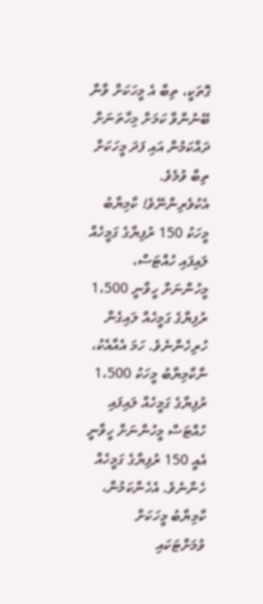ގޮތަކީ، ތިބާ އެ މީހަކަށް ވާން ބޭނުންވާ ކަމަށް މިހާތަނަށް ދައްކަމުން އައި ފަދަ މީހަކަށް ތިބާ ވުމެވެ.
އެކުވެރިންނޭވެ! ކާމިޔާބު މީހަކު 150 ރުފިޔާގެ ގަމީހެއް ލައިފައި ހުއްޓަސް، މީހުންނަށް ހީވާނީ 1،500 ރުފިޔާގެ ގަމީހެއް ލައިގެން ހުރިހެންނެވެ. ހަމަ އެއާއެކު، ނާކާމިޔާބު މީހަކު 1،500 ރުފިޔާގެ ގަމީހެއް ލައިފައި ހުއްޓަސް މީހުންނަށް ހީވާނީ އެއީ 150 ރުފިޔާގެ ގަމީހެއް ހެންނެވެ. އެހެންކަމުން، ކާމިޔާބު މީހަކަށް ވުމަށްޓަކައި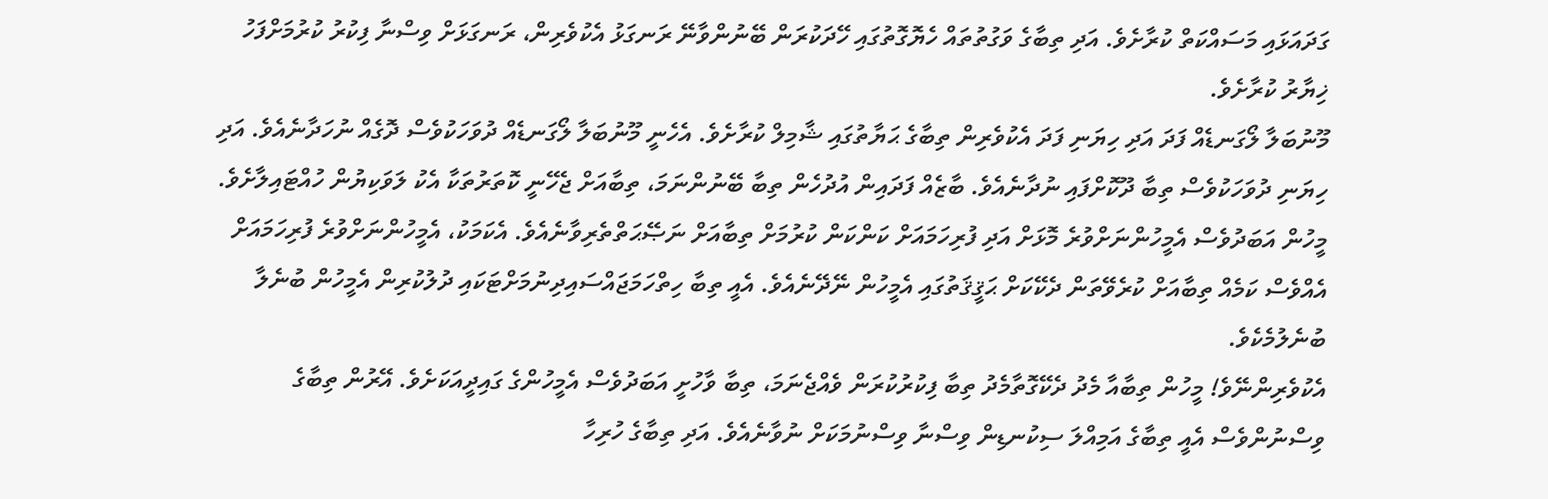ގަދައަޅައި މަސައްކަތް ކުރާށެވެ. އަދި ތިބާގެ ވަގުތުތައް ހެޔޮގޮތުގައި ހޭދަކުރަން ބޭނުންވާނޭ ރަނގަޅު އެކުވެރިން، ރަނގަޅަށް ވިސްނާ ފިކުރު ކުރުމަށްފަހު ޚިޔާރު ކުރާށެވެ.
މޫނުބަލާ ލޯގަނޑެއް ފަދަ އަދި ހިޔަނި ފަދަ އެކުވެރިން ތިބާގެ ޙަޔާތުގައި ޝާމިލް ކުރާށެވެ. އެހެނީ މޫނުބަލާ ލޯގަނޑެއް ދުވަހަކުވެސް ދޮގެއް ނުހަދާނެއެވެ. އަދި ހިޔަނި ދުވަހަކުވެސް ތިބާ ދޫކޮށްފައި ނުދާނެއެވެ. ބާޒެއް ފަދައިން އުދުހެން ތިބާ ބޭނުންނަމަ، ތިބާއަށް ޖެހޭނީ ކޮތަރުތަކާ އެކު ލަވަކިޔުން ހުއްޓައިލާށެވެ. މީހުން އަބަދުވެސް އެމީހުންނަށްވުރެ މޮޅަށް އަދި ފުރިހަމައަށް ކަންކަން ކުރުމަށް ތިބާއަށް ނަޞޭޙަތްތެރިވާނެއެވެ. އެކަމަކު، އެމީހުންނަށްވުރެ ފުރިހަމައަށް އެއްވެސް ކަމެއް ތިބާއަށް ކުރެވޭތަން ދެކޭކަށް ޙަޤީޤަތުގައި އެމީހުން ނޭދޭނެއެވެ. އެއީ ތިބާ ހިތްހަމަޖައްސައިދިނުމަށްޓަކައި ދުލުކުރިން އެމީހުން ބުނެލާ ބުނެލުމެކެވެ.
އެކުވެރިންނޭވެ! މީހުން ތިބާއާ މެދު ދެކޭގޮތާމެދު ތިބާ ފިކުރުކުރަން ވެއްޖެނަމަ، ތިބާ ވާހުށީ އަބަދުވެސް އެމީހުންގެ ގައިދީއަކަށެވެ. އޭރުން ތިބާގެ ވިސްނުންވެސް އެއީ ތިބާގެ އަމިއްލަ ސިކުނޑިން ވިސްނާ ވިސްނުމަކަށް ނުވާނެއެވެ. އަދި ތިބާގެ ހުރިހާ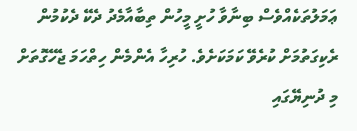ޢަމަލުތަކެއްވެސް ބިނާވާ ހުށީ މީހުން ތިބާއާމެދު ދެކޭ ދެކުމުން ރެކިގަތުމަށް ކުރެވޭ ކަމަކަށެވެ. ހުރިހާ އެންމެން ހިތްހަމަ ޖެހޭގޮތަށް މި ދުނިޔޭގައި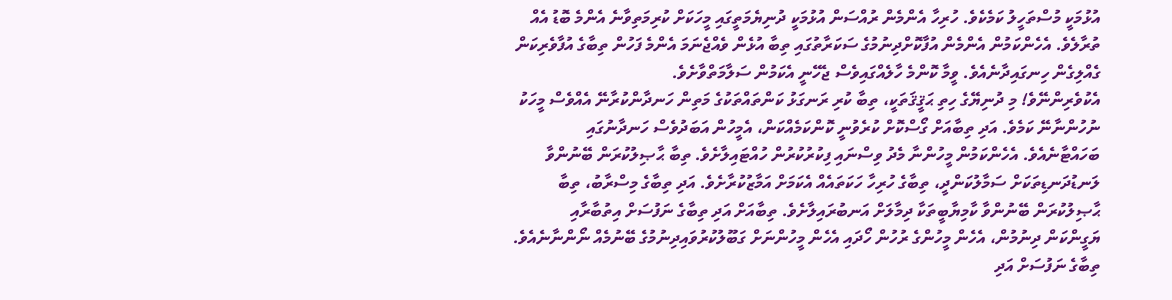އުޅުމަކީ މުސްތަހީލު ކަމެކެވެ. ހުރިހާ އެންމެން ރުއްސަން އުޅުމަކީ ދުނިޔެމަތީގައި މީހަކަށް ކުރިމަތިވާނެ އެންމެ ބޮޑު އެއް ތުރާލެވެ. އެހެންކަމުން އެންމެން އުފާކޮށްދިނުމުގެ ސަކަރާތުގައި ތިބާ އުޅެން ވެއްޖެނަމަ އެންމެ ފަހުން ތިބާގެ އުފާވެރިކަން ގެއްލިގެން ހިނގައިދާނެއެވެ. ވީމާ ކޮންމެ ހާލެއްގައިވެސް ޖެހޭނީ އެކަމުން ސަލާމަތްވާށެވެ.
އެކުވެރިންނޭވެ! މި ދުނިޔޭގެ ހިތި ޙަޤީޤަތަކީ، ތިބާ ކުރި ރަނގަޅު ކަންތައްތަކުގެ މަތިން ހަނދާންކުރާނޭ އެއްވެސް މީހަކު ނުހުންނާނޭ ކަމެވެ. އަދި ތިބާއަށް ގޯސްކޮށް ކުރެވުނީ ކޮންކަމެއްކަން، އެމީހުން އަބަދުވެސް ހަނދާނުގައި ބަހައްޓާނެއެވެ. އެހެންކަމުން މީހުންނާ މެދު ވިސްނައި ފިކުރުކުރުން ހުއްޓައިލާށެވެ. ތިބާ ޙާޞިލުކުރަން ބޭނުންވާ ލަނޑުދަނޑިތަކަށް ސަމާލުކަންދީ، ތިބާގެ ހުރިހާ ހަކަތައެއް އެކަމަށް އަމާޒުކުރާށެވެ. އަދި ތިބާގެ މިސްރާބު، ތިބާ ޙާޞިލުކުރަން ބޭނުންވާ ކާމިޔާބީތަކާ ދިމާލަށް އަނބުރައިލާށެވެ. ތިބާއަށް އަދި ތިބާގެ ނަފުސަށް އިތުބާރާއި ޔަގީންކަން ދިނުމުން، އެހެން މީހުންގެ ރުހުން ހޯދައި އެހެން މީހުންނަށް ގަބޫލުކުރުވައިދިނުމުގެ ބޭނުމެއް ނޯންނާނެއެވެ. ތިބާގެ ނަފުސަށް އަދި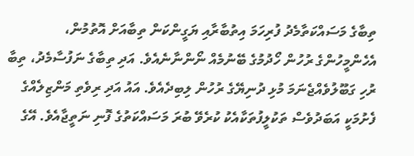ތިބާގެ މަސައްކަތާމެދު ފުރިހަމަ އިތުބާރާއި ޔަގީންކަން ތިބާއަށް އޮތުމުން، އެހެންމީހުންގެ ރުހުން ހޯދުމުގެ ބޭނުމެއް ނޯންނާނެއެވެ. އަދި ތިބާގެ ނަފުސާމެދު، ތިބާ ރުހި ގަބޫލުވެއްޖެނަމަ މުޅި ދުނިޔޭގެ ރުހުން ލިބިދެއެވެ. އައު އަދި ރިވެތި މަންޒިލެއްގެ ފެށުމަކީ އަބަދުވެސް ތަކުލީފުތަކާއެކު ކުރެވޭ ބުރަ މަސައްކަތުގެ ފޮނި ނަތީޖާއެވެ. އޭގެ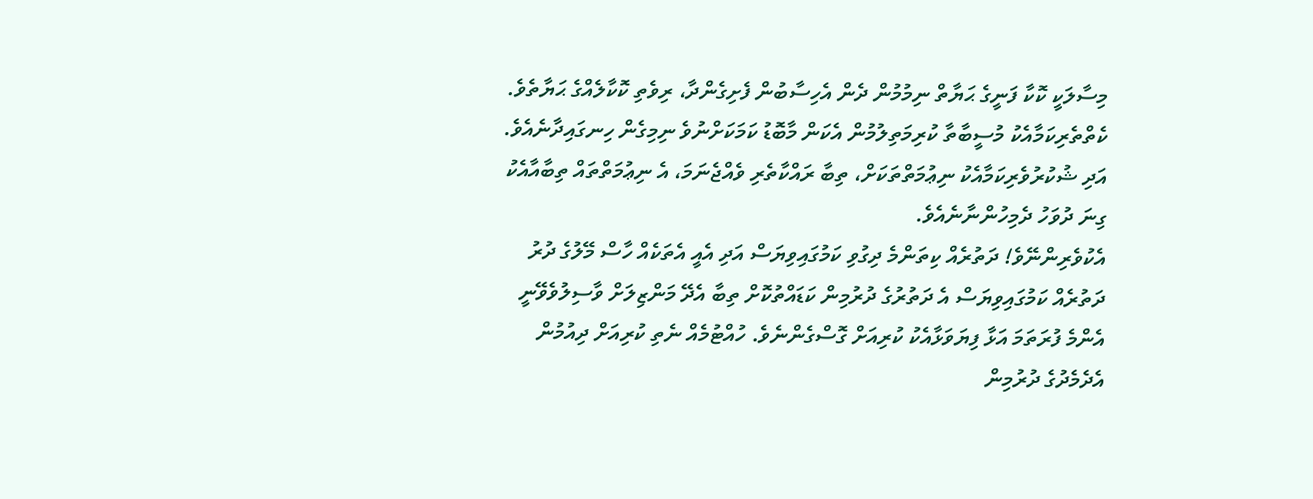މިސާލަކީ ކޮކާ ފަނީގެ ޙަޔާތް ނިމުމުން ދެން އެހިސާބުން ފެށިގެންދާ، ރިވެތި ކޮކާލެއްގެ ޙަޔާތެވެ. ކެތްތެރިކަމާއެކު މުސީބާތާ ކުރިމަތިލުމުން އެކަން މާބޮޑު ކަމަކަށްނުވެ ނިމިގެން ހިނގައިދާނެއެވެ. އަދި ޝުކުރުވެރިކަމާއެކު ނިޢުމަތްތަކަށް، ތިބާ ރައްކާތެރި ވެއްޖެނަމަ، އެ ނިޢުމަތްތައް ތިބާއާއެކު ގިނަ ދުވަހު ދެމިހުންނާނެއެވެ.
އެކުވެރިންނޭވެ! ދަތުރެއް ކިތަންމެ ދިގުވި ކަމުގައިވިޔަސް އަދި އެއީ އެތަކެއް ހާސް މޭލުގެ ދުރު ދަތުރެއް ކަމުގައިވިޔަސް އެ ދަތުރުގެ ދުރުމިން ކަޑައްތުކޮށް ތިބާ އެދޭ މަންޒިލަށް ވާސިލުވެވޭނީ އެންމެ ފުރަތަމަ އަޅާ ފިޔަވަޅާއެކު ކުރިއަށް ގޮސްގެންނެވެ. ހުއްޓުމެއް ނެތި ކުރިއަށް ދިއުމުން އެދެމެދުގެ ދުރުމިން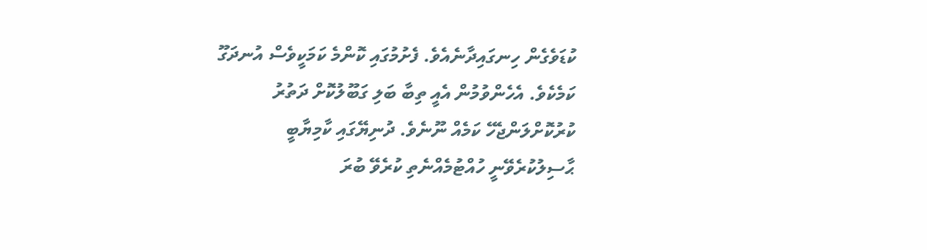ކުޑަވެގެން ހިނގައިދާނެއެވެ. ފެށުމުގައި ކޮންމެ ކަމަކީވެސް އުނދަގޫ ކަމެކެވެ. އެހެންވުމުން އެއީ ތިބާ ބަލި ގަބޫލުކޮށް ދަތުރު ކުރުކޮށްލަންޖެހޭ ކަމެއް ނޫނެވެ. ދުނިޔޭގައި ކާމިޔާބީ ޙާސިލުކުރެވޭނީ ހުއްޓުމެއްނެތި ކުރެވޭ ބުރަ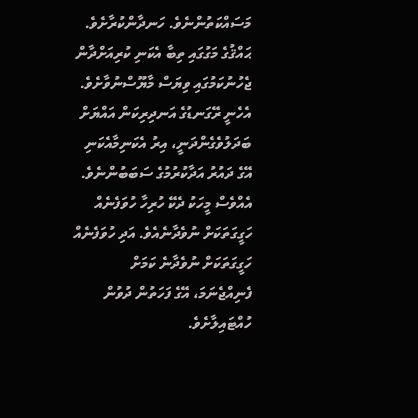މަސައްކަތުންނެވެ. ހަނދާންކުރާށެވެ. ޙައްޤުގެ މަގުގައި ތިބާ އެކަނި ކުރިއަށްދާން ޖެހުނުކަމުގައި ވިޔަސް މާޔޫސްނުވާށެވެ. އެހެނީ ރޭގަނޑުގެ އަނދިރިކަން އައްޔަށް ބަދަލުވެގެންދަނީ، އިރު އެކަނިމާއެކަނި އޭގެ ދައުރު އަދާކުރުމުގެ ސަބަބުންނެވެ.
އެއްވެސް މީހަކު ދެކޭ ހުރިހާ ހުވަފެނެއް ހަގީގަތަކަށް ނުވެދާނެއެވެ. އަދި ހުވަފެނެއް ހަގީގަތަކަށް ނުވެދާނެ ކަމަށް ފެނިއްޖެނަމަ، އޭގެ ފަހަތުން ދުވުން ހުއްޓައިލާށެވެ.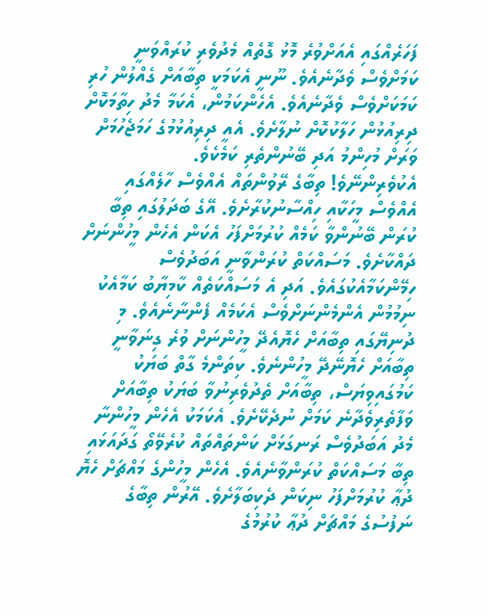ފަހަރެއްގައި އެއަށްވުރެ މޮޅު ގޮތެއް މެދުވެރި ކުރައްވަނީ ކަމަށްވެސް ވެދާނެއެވެ. ނޫނީ އެކަމަކީ ތިބާއަށް ގެއްލުން ހުރި ކަމަކަށްވެސް ވެދާނެއެވެ. އެހެންކަމުން، އެކަމާ މެދު ހިތާމަކޮށް ދިރިއުޅުން ހަލާކުކޮށް ނުލާށެވެ. އެއީ ދިރިއުޅުމުގެ ހަމަޖެހުމަށް ވަރަށް މުހިންމު އަދި ބޭނުންތެރި ކަމެކެވެ.
އެކުވެރިންނޭވެ! ތިބާގެ ރޭވުންތައް އެއްވެސް ހާލެއްގައި އެއްވެސް މީހަކާއި ހިއްސާނުކުރާށެވެ. އޭގެ ބަދަލުގައި ތިބާ ކުރަން ބޭނުންވާ ކަމެއް ކުރުމަށްފަހު އެކަން އެހެން މީހުންނަށް ދައްކާށެވެ. މަސައްކަތް ކުރަންވާނީ އަބަދުވެސް ހިމޭންކަމާއެކުގައެވެ. އަދި އެ މަސައްކަތެއް ކާމިޔާބު ކަމާއެކު ނިމުމުން އެންމެންނަށްވެސް އެކަމެއް ފެންނާނެއެވެ. މި ދުނިޔޭގައި ތިބާއަށް ހެޔޮއެދޭ މީހުންނަށް ވުރެ ގިނަވާނީ ތިބާއަށް ހެޔޮނޭދޭ މީހުންނެވެ. ކިތަންމެ ގާތް ބަޔަކު ކަމުގައިވިޔަސް، ތިބާއަށް ތެދުވެރިނުވާ ބަޔަކު ތިބާއަށް ވަފާތެރިވެދާނެ ކަމަށް ނުދެކޭށެވެ. އެކަމަކު އެހެން މީހުންނާ މެދު އަބަދުވެސް ރަނގަޅަށް ކަންތައްތައް ކުރެވޭތޯ ގަދައަޅައި ތިބާ މަސައްކަތް ކުރަންވާނެއެވެ. އެހެން މީހުންގެ މައްޗަށް ހެޔޮ ދުޢާ ކުރުމަށްފަހު ނިކަން ދެކިބަލާށެވެ. އޭރުން ތިބާގެ ނަފުސުގެ މައްޗަށް ދުޢާ ކުރުމުގެ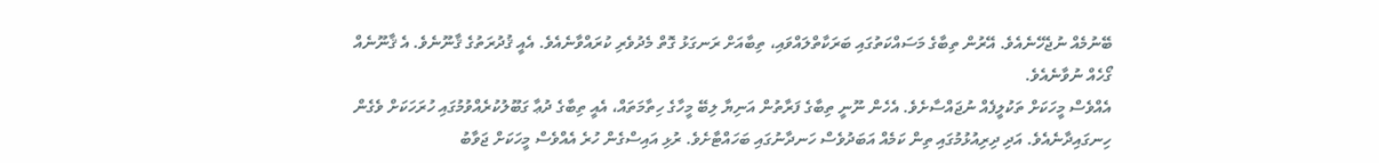ބޭނުމެއް ނުޖެހޭނެއެވެ. އޭރުން ތިބާގެ މަސައްކަތުގައި ބަރަކާތްލައްވައި، ތިބާއަށް ރަނގަޅު ގޮތް މެދުވެރި ކުރައްވާނެއެވެ. އެއީ ޤުދުރަތުގެ ޤާނޫނެވެ. އެ ޤާނޫނެއް ގޯހެއް ނުވާނެއެވެ.
އެއްވެސް މީހަކަށް ތަކުލީފެއް ނުޖައްސާށެވެ. އެހެން ނޫނީ ތިބާގެ ފަރާތުން އަނިޔާ ލިބޭ މީހާގެ ހިތާމަތައް، އެއީ ތިބާގެ ދުޢާ ގަބޫލުކުރެއްވުމުގައި ހުރަހަކަށް ވެގެން ހިނގައިދާނެއެވެ. އަދި ދިރިއުޅުމުގައި ތިން ކަމެއް އަބަދުވެސް ހަނދާނުގައި ބަހައްޓާށެވެ. ރުޅި އައިސްގެން ހުރެ އެއްވެސް މީހަކަށް ޖަވާބު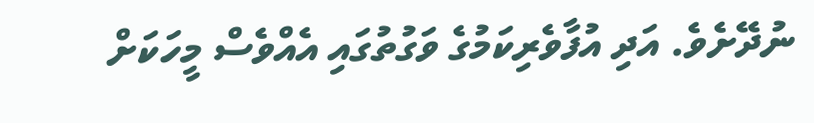ނުދޭށެވެ. އަދި އުފާވެރިކަމުގެ ވަގުތުގައި އެއްވެސް މީހަކަށް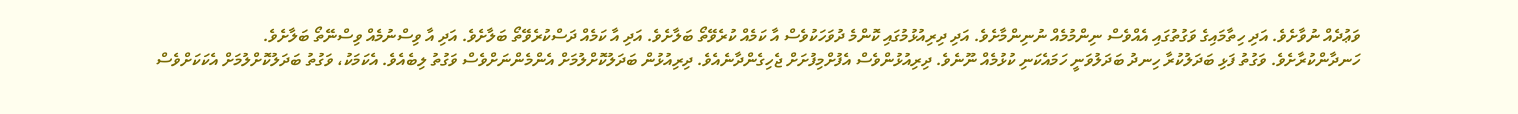ވަޢުދެއް ނުވާށެވެ. އަދި ހިތާމައިގެ ވަގުތުގައި އެއްވެސް ނިންމުމެއް ނުނިންމާށެވެ. އަދި ދިރިއުޅުމުގައި ކޮންމެ ދުވަހަކުވެސް އާ ކަމެއް ކުރެވޭތޯ ބަލާށެވެ. އަދި އާ ކަމެއް ދަސްކުރެވޭތޯ ބަލާށެވެ. އަދި އާ ވިސްނުމެއް ވިސްނޭތޯ ބަލާށެވެ.
ހަނދާންކުރާށެވެ. ވަގުތު ފަޅި ބަދަލުކުރާ ހިނދު ބަދަލުވަނީ ހަމައެކަނި ކުޅުމެއް ނޫނެވެ. ދިރިއުޅުންވެސް އެފުށްމިފުށަށް ޖެހިގެންދާނެއެވެ. ދިރިއުޅުން ބަދަލުކޮށްލުމަށް އެންމެންނަށްވެސް ވަގުތު ލިބެއެވެ. އެކަމަކު، ވަގުތު ބަދަލުކޮށްލުމަށް އެކަކަށްވެސް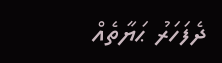ދެފަހަރު ޙަޔާތެއް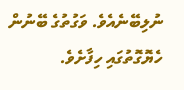ނުލިބޭނެއެވެ. ވަގުތުގެ ބޭނުން ހެޔޮގޮތުގައި ހިފާށެވެ.